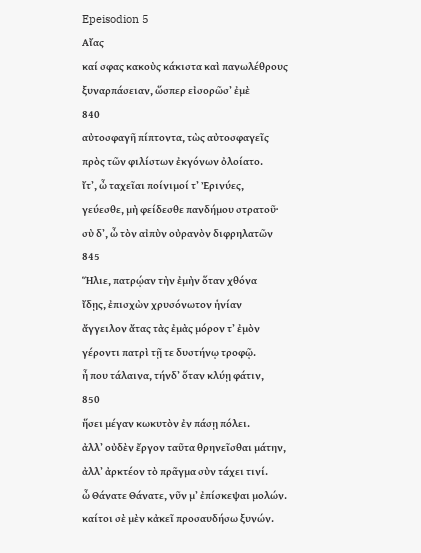Epeisodion 5
Αἴας
καί σφας κακοὺς κάκιστα καὶ πανωλέθρους
ξυναρπάσειαν, ὥσπερ εἰσορῶσʼ ἐμὲ
840
αὐτοσφαγῆ πίπτοντα, τὼς αὐτοσφαγεῖς
πρὸς τῶν φιλίστων ἐκγόνων ὀλοίατο.
ἴτʼ, ὦ ταχεῖαι ποίνιμοί τʼ Ἐρινύες,
γεύεσθε, μὴ φείδεσθε πανδήμου στρατοῦ·
σὺ δʼ, ὦ τὸν αἰπὺν οὐρανὸν διφρηλατῶν
845
Ἥλιε, πατρῴαν τὴν ἐμὴν ὅταν χθόνα
ἴδῃς, ἐπισχὼν χρυσόνωτον ἡνίαν
ἄγγειλον ἄτας τὰς ἐμὰς μόρον τʼ ἐμὸν
γέροντι πατρὶ τῇ τε δυστήνῳ τροφῷ.
ἦ που τάλαινα, τήνδʼ ὅταν κλύῃ φάτιν,
850
ἥσει μέγαν κωκυτὸν ἐν πάσῃ πόλει.
ἀλλʼ οὐδὲν ἔργον ταῦτα θρηνεῖσθαι μάτην,
ἀλλʼ ἀρκτέον τὸ πρᾶγμα σὺν τάχει τινί.
ὦ Θάνατε Θάνατε, νῦν μʼ ἐπίσκεψαι μολών.
καίτοι σὲ μὲν κἀκεῖ προσαυδήσω ξυνών.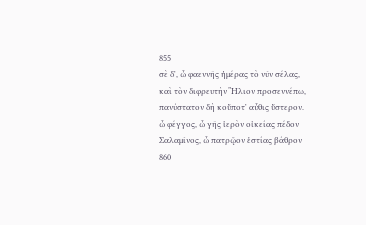855
σὲ δʼ, ὦ φαεννῆς ἡμέρας τὸ νῦν σέλας,
καὶ τὸν διφρευτὴν Ἥλιον προσεννέπω,
πανύστατον δὴ κοὔποτʼ αὖθις ὕστερον.
ὦ φέγγος, ὦ γῆς ἱερὸν οἰκείας πέδον
Σαλαμῖνος, ὦ πατρῷον ἑστίας βάθρον
860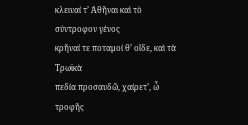κλειναί τʼ Ἀθῆναι καὶ τὸ σύντροφον γένος
κρῆναί τε ποταμοί θʼ οἵδε, καὶ τὰ Τρωϊκὰ
πεδία προσαυδῶ, χαίρετʼ, ὦ τροφῆς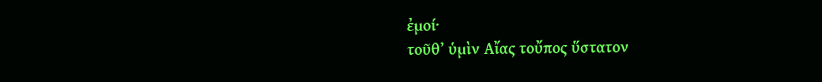ἐμοί·
τοῦθʼ ὑμὶν Αἴας τοὔπος ὕστατον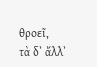θροεῖ,
τὰ δʼ ἄλλʼ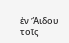ἐν Ἅιδου τοῖς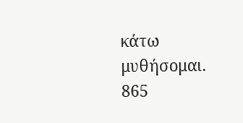κάτω μυθήσομαι.
865